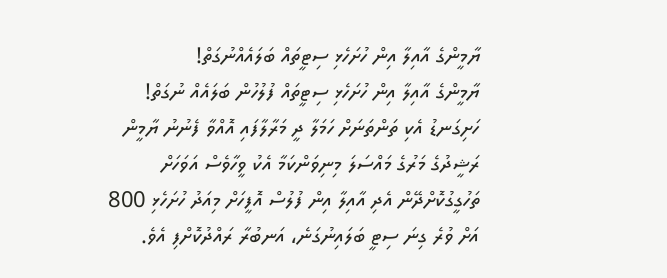ޔާމީންގެ އާއިލާ އިން ހުށަހެޅި ސިޓީތައް ބަލައެއްނުގަތް!
ޔާމީންގެ އާއިލާ އިން ހުށަހެޅި ސިޓީތައް ފުލުހުން ބަލައެއް ނުގަތް!
ހަށިގަނޑު އެކި ތަންތަނަށް ހަމަލާ ދީ މަރާލާފައި އޮއްވާ ފެނުނު ޔާމީން ރަޝީދުގެ މަރުގެ މައްސަލަ މިނިވަންކަމާ އެކު ވީހާވެސް އަވަހަށް ތަހުގީގުކޮށްދޭން އެދި އާއިލާ އިން ފުލުސް އޮފީހަށް މިއަދު ހުށަހެޅި 800 އަށް ވުރެ ގިނަ ސިޓީ ބަލައިނުގަނެ، އަނބުރާ ރައްދުކޮށްފި އެވެ.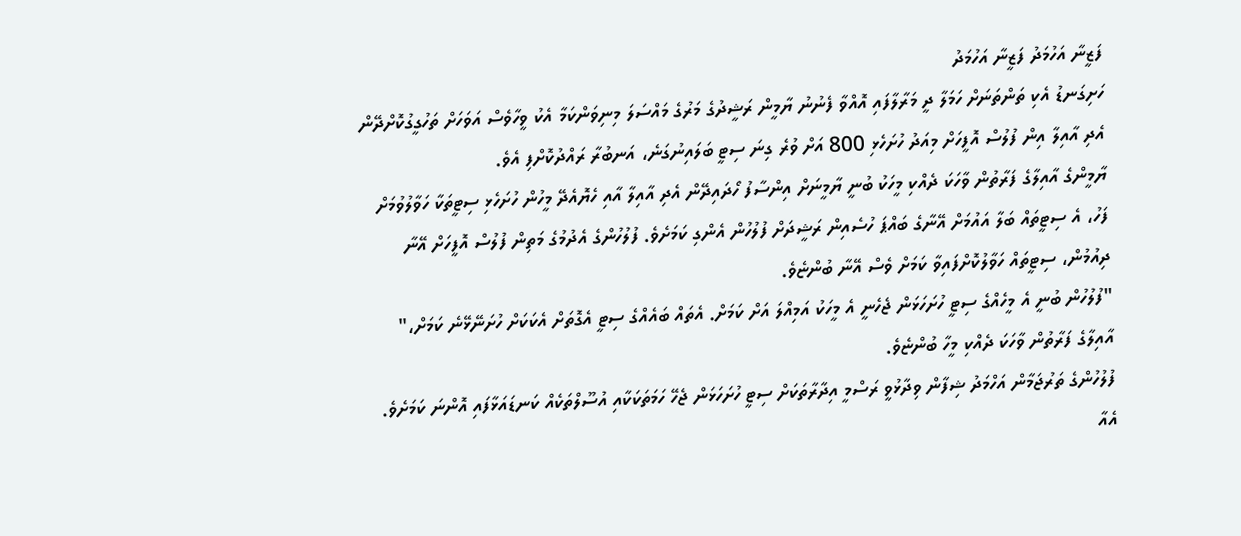ފަޒީނާ އަހުމަދު ފަޒީނާ އަހުމަދު
ހަށިގަނޑު އެކި ތަންތަނަށް ހަމަލާ ދީ މަރާލާފައި އޮއްވާ ފެނުނު ޔާމީން ރަޝީދުގެ މަރުގެ މައްސަލަ މިނިވަންކަމާ އެކު ވީހާވެސް އަވަހަށް ތަހުގީގުކޮށްދޭން އެދި އާއިލާ އިން ފުލުސް އޮފީހަށް މިއަދު ހުށަހެޅި 800 އަށް ވުރެ ގިނަ ސިޓީ ބަލައިނުގަނެ، އަނބުރާ ރައްދުކޮށްފި އެވެ.
ޔާމީންގެ އާއިލާގެ ފަރާތުން ވާހަކަ ދެއްކި މީހަކު ބުނީ ޔާމީނަށް އިންސާފު ހޯދައިދޭން އެދި އާއިލާ އާއި ހެޔޮއެދޭ މީހުން ހުށަހެޅި ސިޓީތަކާ ހަވާލުވުމަށް ފަހު، އެ ސިޓީތައް ބަލާ އައުމަށް އޭނާގެ ބައްޕަ ހުސެއިން ރަޝީދަށް ފުލުހުން އެންގި ކަމަށެވެ. ފުލުހުންގެ އެދުމުގެ މަތިން ފުލުސް އޮފީހަށް އޭނާ ދިއުމުން، ސިޓީތައް ހަވާލުކޮށްފައިވާ ކަމަށް ވެސް އޭނާ ބުންޏެވެ.
"ފުލުހުން ބުނީ އެ މީހެއްގެ ސިޓީ ހުށަހަޅަން ޖެހެނީ އެ މީހަކު އަމިއްލަ އަށް ކަމަށް. އެތައް ބައެއްގެ ސިޓީ އެގޮތަށް އެކަކަށް ހުށަނޭޅޭނެ ކަމަށް،" އާއިލާގެ ފަރާތުން ވާހަކަ ދެއްކި މީހާ ބުންޏެވެ.
ފުލުހުންގެ ތަރުޖަމާން އަހްމަދު ޝިފާން ވިދާޅުވީ ރަސްމީ އިދާރާތަކަށް ސިޓީ ހުށަހަޅަން ޖެހޭ ހަމަތަކަކާއި އުސޫލްތަކެއް ކަނޑައަޅާފައި އޮންނަ ކަމަށެވެ. އެއާ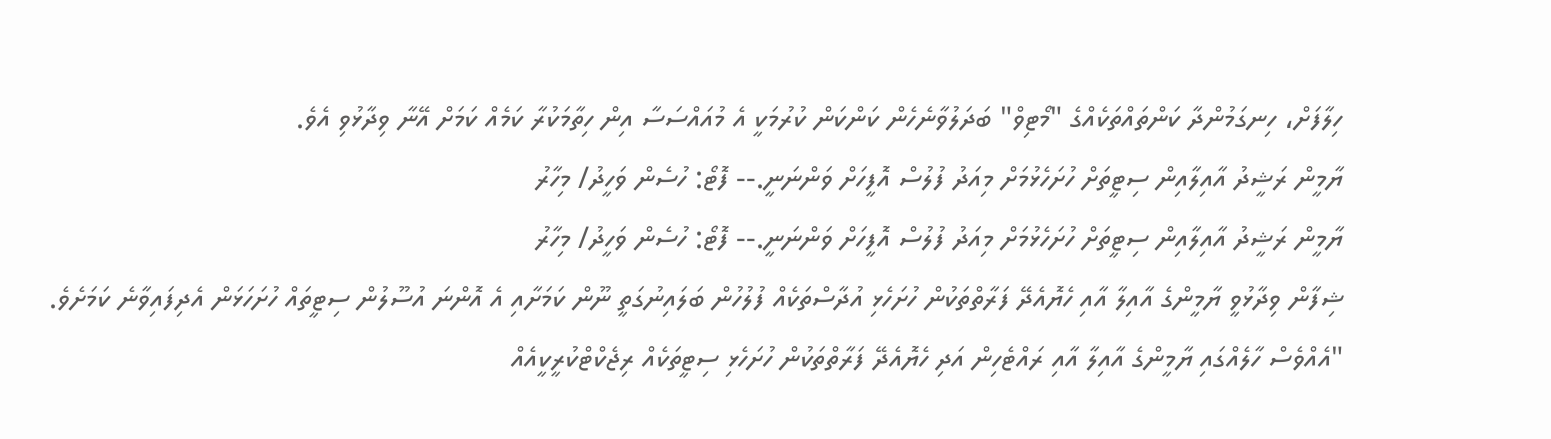ހިލާފަށް، ހިނގަމުންދާ ކަންތައްތަކެއްގެ "މޯޓިވް" ބަދަލުވާނެހެން ކަންކަން ކުރުމަކީ އެ މުއައްސަސާ އިން ހިތާމަކުރާ ކަމެއް ކަމަށް އޭނާ ވިދާޅުވި އެވެ.
ޔާމީން ރަޝީދު އާއިލާއިން ސިޓީތަށް ހުށަހެޅުމަށް މިއަދު ފުލުސް އޮފީހަށް ވަންނަނީ.-- ފޮޓޯ: ހުސެން ވަހީދު/ މިހާރު
ޔާމީން ރަޝީދު އާއިލާއިން ސިޓީތަށް ހުށަހެޅުމަށް މިއަދު ފުލުސް އޮފީހަށް ވަންނަނީ.-- ފޮޓޯ: ހުސެން ވަހީދު/ މިހާރު
ޝިފާން ވިދާޅުވީ ޔާމީންގެ އާއިލާ އާއި ހެޔޮއެދޭ ފަރާތްތަކުން ހުށަހެޅި އުދާސްތަކެއް ފުލުހުން ބަލައިނުގަތީ ނޫން ކަމަށާއި އެ އޮންނަ އުސޫލުން ސިޓީތައް ހުށަހަޅަން އެދިފައިވާނެ ކަމަށެވެ.
"އެއްވެސް ހާލެއްގައި ޔާމީންގެ އާއިލާ އާއި ރައްޓެހިން އަދި ހެޔޮއެދޭ ފަރާތްތަކުން ހުށަހެޅި ސިޓީތަކެއް ރިޖެކްޓްކުރީކީއެއް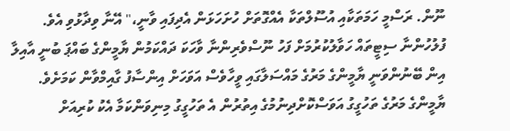ނޫން. ރަސްމީ ހަމަތަކާއި އުސޫލްތަކާ އެއްގޮތަށް ހުށަހަޅަން އެދިފައި ވާނީ،" އޭނާ ވިދާޅުވި އެވެ.
ފުލުހުންނާ ސިޓީތައް ހަވާލުކުރުމަށް ފަހު ނޫސްވެރިންނާ ވާހަކަ ދައްކަމުން ޔާމީންގެ ބައްޕަ ބުނީ އާއިލާ އިން ބޭނުންވަނީ ޔާމީންގެ މަރުގެ މައްސަލާގައި ވީހާވެސް އަވަހަށް އިންސާފު ގާއިމްވާން ކަމަށެވެ. ޔާމީންގެ މަރުގެ ތަހުގީގު އަވަސްކޮށްދިނުމުގެ އިތުރުން އެ ތަހުގީގު މިނިވަންކަމާ އެކު ކުރިއަށް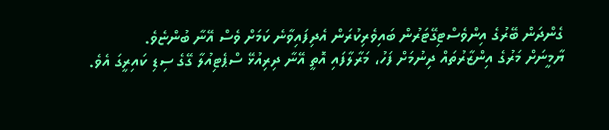ގެންދަން ބޭރުގެ އިންވެސްޓިގޭޓަރުން ބައިވެރިކުރަން އެދިފައިވާނެ ކަމަށް ވެސް އޭނާ ބުންޏެވެ.
ޔާމީނަށް މަރުގެ އިންޒާރުތައް ދިނުމަށް ފަހު، މަރާލާފައި އޮތީ އޭނާ ދިރިއުޅޭ ސްޕެޓިއުލާ ގޭގެ ސިޑި ކައިރީގަ އެވެ.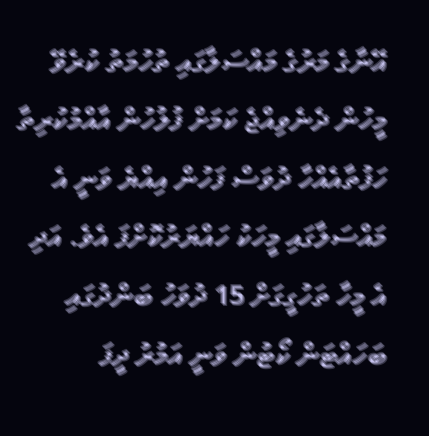އޭނާގެ މަރުގެ މައްސަލާގައި ތުހުމަތު ކުރެވޭ މީހުން ދެނެވިއްޖެ ކަމަށް ފުލުހުން އާއްމުކުރިތާ ހަފުތާއެއްހާ ދުވަސް ފަހުން އިއްޔެ ވަނީ އެ މައްސަލާގައި މީހަކު ހައްޔަރުކޮށްފަ އެވެ. އަދި އެ މީހާ ތަހުގީގަށް 15 ދުވަހު ބަންދުގައި ބަހައްޓަން ކޯޓުން ވަނީ އަމުރު ދީފަ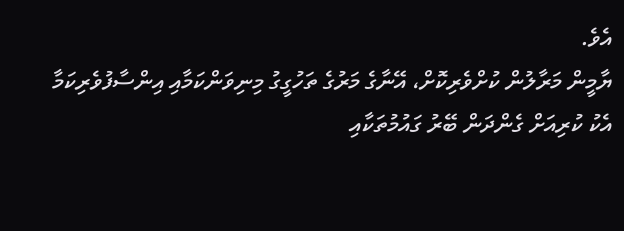އެވެ.
ޔާމީން މަރާލުން ކުށްވެރިކޮށް، އޭނާގެ މަރުގެ ތަހުގީގު މިނިވަންކަމާއި އިންސާފުވެރިކަމާ އެކު ކުރިއަށް ގެންދަން ބޭރު ގައުމުތަކާއި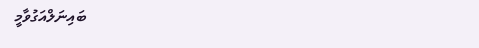ބައިނަލްއަގުވާމީ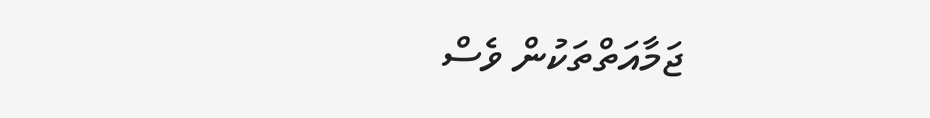ޖަމާއަތްތަކުން ވެސް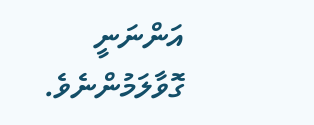އަންނަނީ ގޮވާލަމުންނެވެ.